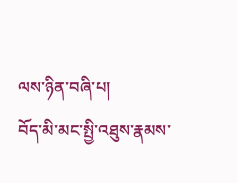ལས་ཉིན་བཞི་པ།
བོད་མི་མང་སྤྱི་འཐུས་རྣམས་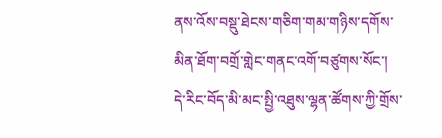ནས་འོས་བསྡུ་ཐེངས་གཅིག་གམ་གཉིས་དགོས་མིན་ཐོག་བགྲོ་གླེང་གནང་འགོ་བཙུགས་སོང་།
དེ་རིང་བོད་མི་མང་སྤྱི་འཐུས་ལྷན་ཚོགས་ཀྱི་གྲོས་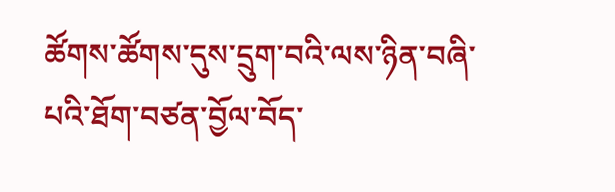ཚོགས་ཚོགས་དུས་དྲུག་བའི་ལས་ཉིན་བཞི་པའི་ཐོག་བཙན་བྱོལ་བོད་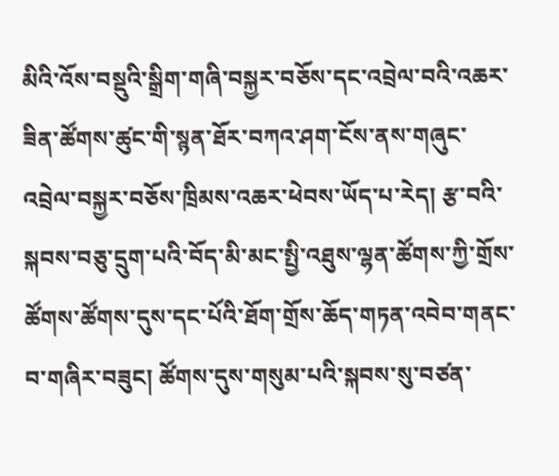མིའི་འོས་བསྡུའི་སྒྲིག་གཞི་བསྐྱར་བཅོས་དང་འབྲེལ་བའི་འཆར་ཟིན་ཚོགས་ཚུང་གི་སྙན་ཐོར་བཀའ་ཤག་ངོས་ནས་གཞུང་འབྲེལ་བསྐྱར་བཅོས་ཁྲིམས་འཆར་ཕེབས་ཡོད་པ་རེད། རྩ་བའི་སྐབས་བཅུ་དྲུག་པའི་བོད་མི་མང་སྤྱི་འཐུས་ལྷན་ཚོགས་ཀྱི་གྲོས་ཚོགས་ཚོགས་དུས་དང་པོའི་ཐོག་གྲོས་ཆོད་གཏན་འབེབ་གནང་བ་གཞིར་བཟུང། ཚོགས་དུས་གསུམ་པའི་སྐབས་སུ་བཙན་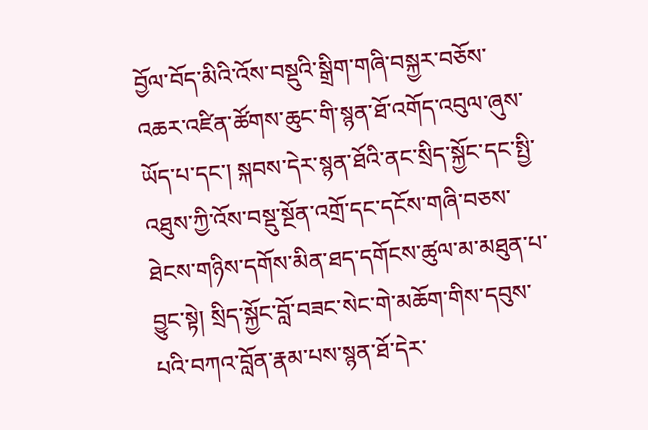བྱོལ་བོད་མིའི་འོས་བསྡུའི་སྒྲིག་གཞི་བསྐྱར་བཅོས་འཆར་འཛིན་ཚོགས་ཆུང་གི་སྙན་ཐོ་འགོད་འབུལ་ཞུས་ཡོད་པ་དང་། སྐབས་དེར་སྙན་ཐོའི་ནང་སྲིད་སྐྱོང་དང་སྤྱི་འཐུས་ཀྱི་འོས་བསྡུ་སྔོན་འགྲོ་དང་དངོས་གཞི་བཅས་ཐེངས་གཉིས་དགོས་མིན་ཐད་དགོངས་ཚུལ་མ་མཐུན་པ་བྱུང་སྟེ། སྲིད་སྐྱོང་བློ་བཟང་སེང་གེ་མཆོག་གིས་དབུས་པའི་བཀའ་བློན་རྣམ་པས་སྙན་ཐོ་དེར་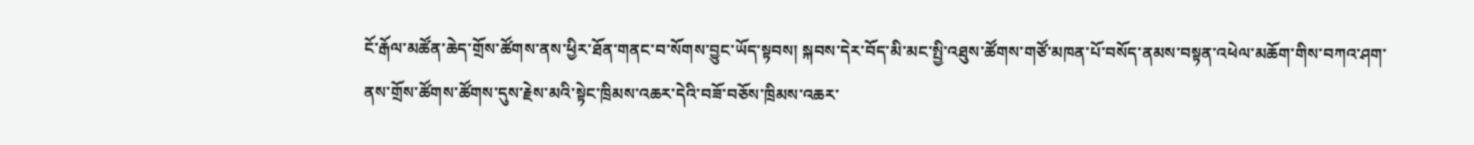ངོ་རྒོལ་མཚོན་ཆེད་གྲོས་ཚོགས་ནས་ཕྱིར་ཐོན་གནང་བ་སོགས་བྱུང་ཡོད་སྟབས། སྐབས་དེར་བོད་མི་མང་སྤྱི་འཐུས་ཚོགས་གཙོ་མཁན་པོ་བསོད་ནམས་བསྟན་འཕེལ་མཆོག་གིས་བཀའ་ཤག་ནས་གྲོས་ཚོགས་ཚོགས་དུས་རྗེས་མའི་སྟེང་ཁྲིམས་འཆར་དེའི་བཟོ་བཅོས་ཁྲིམས་འཆར་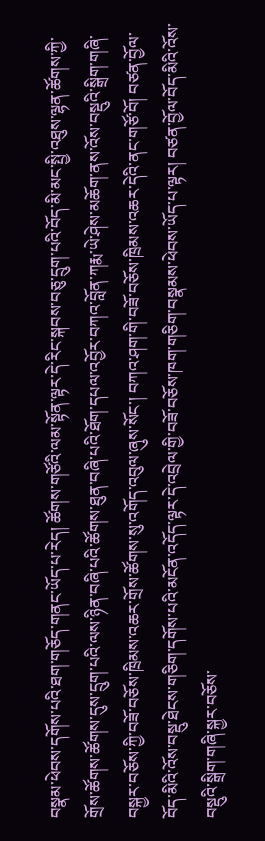བསྣམ་ཕེབས་དགོས་པའི་ཐག་གཅོད་གནང་ཡོད་པ་རེད། ཚོགས་གཙོའི་ལམ་སྟོན་ལྟར་དེ་རིང་སྐབས་བཅུ་དྲུག་པའི་བོད་མི་མང་སྤྱི་འཐུས་ལྷན་ཚོགས་ཀྱི་གྲོས་ཚོགས་ཚོགས་དུས་དྲུག་པའི་ལས་ཉིན་བཞི་པའི་ཚོགས་ཐུན་བཞི་པའི་ཐོག་དཔལ་འབྱོར་བཀའ་བློན་ཀརྨ་ཡེ་ཤེས་མཆོག་ནས་འོས་བསྡུའི་སྒྲིག་གཞི་བསྐྱར་བཅོས་ཀྱི་བཟོ་བཅོས་ཁྲིམས་འཆར་གྲོས་ཚོགས་སུ་འགོད་འབུལ་ཞུས་སོང་། བཀའ་ཤག་གི་བཟོ་བཅོས་ཁྲིམས་འཆར་དེའི་ནང་གཙོ་བོ། བཙན་བྱོལ་བོད་མིའི་འོས་བསྡུ་ཐེངས་གཅིག་དགོས་པའི་མངོན་འདོད་ལྟར་དེ་འབྲེལ་གྱི་བཟོ་བཅོས་ཁག་གཅིག་བསྣམས་ཕེབས་ཡོད་པ་ལྟར། བཙན་བྱོལ་བོད་མིའི་འོས་བསྡུའི་སྒྲིག་གཞི་སྐྱར་བཅོས་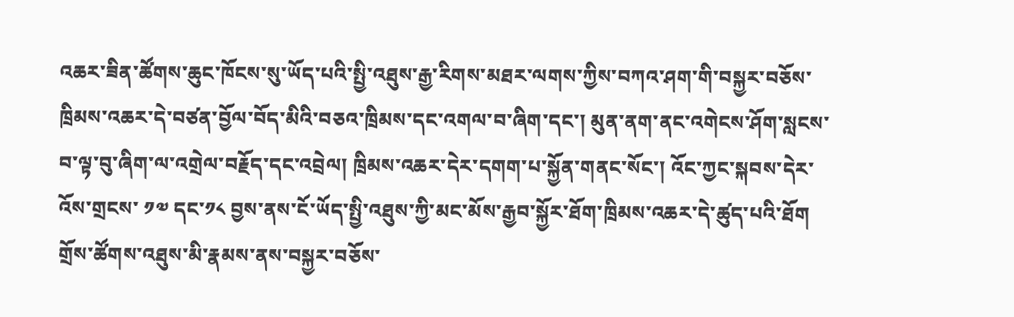འཆར་ཟིན་ཚོགས་ཆུང་ཁོངས་སུ་ཡོད་པའི་སྤྱི་འཐུས་རྒྱ་རིགས་མཐར་ལགས་ཀྱིས་བཀའ་ཤག་གི་བསྐྱར་བཅོས་ཁྲིམས་འཆར་དེ་བཙན་བྱོལ་བོད་མིའི་བཅའ་ཁྲིམས་དང་འགལ་བ་ཞིག་དང་། མུན་ནག་ནང་འགེངས་ཤོག་སླངས་བ་ལྟ་བུ་ཞིག་ལ་འགྲེལ་བརྗོད་དང་འབྲེལ། ཁྲིམས་འཆར་དེར་དགག་པ་སྐྱོན་གནང་སོང་། འོང་ཀྱང་སྐབས་དེར་འོས་གྲངས་ ༡༧ དང་༡༨ བྱས་ནས་ངོ་ཡོད་སྤྱི་འཐུས་ཀྱི་མང་མོས་རྒྱབ་སྐྱོར་ཐོག་ཁྲིམས་འཆར་དེ་ཚུད་པའི་ཐོག གྲོས་ཚོགས་འཐུས་མི་རྣམས་ནས་བསྐྱར་བཅོས་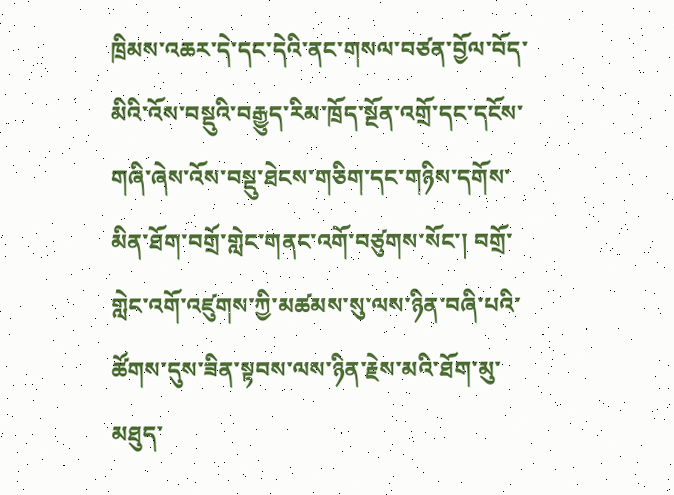ཁྲིམས་འཆར་དེ་དང་དེའི་ནང་གསལ་བཙན་བྱོལ་བོད་མིའི་འོས་བསྡུའི་བརྒྱུད་རིམ་ཁྲོད་སྔོན་འགྲོ་དང་དངོས་གཞི་ཞེས་འོས་བསྡུ་ཐེངས་གཅིག་དང་གཉིས་དགོས་མིན་ཐོག་བགྲོ་གླེང་གནང་འགོ་བཙུགས་སོང་། བགྲོ་གླེང་འགོ་འཛུགས་ཀྱི་མཚམས་སུ་ལས་ཉིན་བཞི་པའི་ཚོགས་དུས་ཟིན་སྟབས་ལས་ཉིན་རྗེས་མའི་ཐོག་མུ་མཐུད་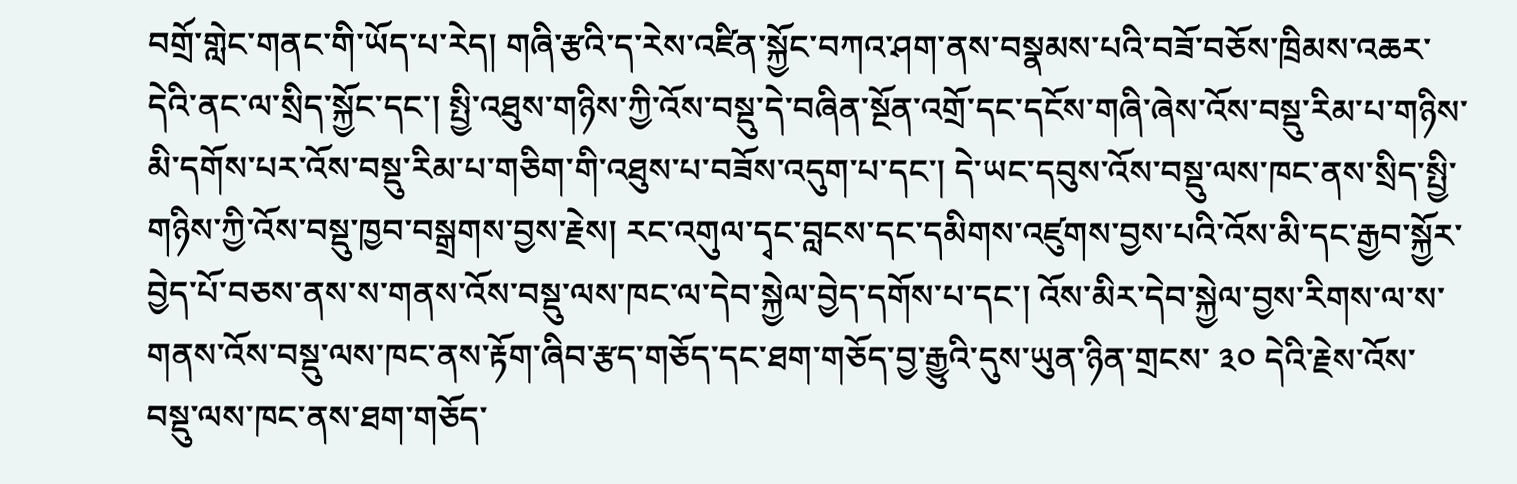བགྲོ་གླེང་གནང་གི་ཡོད་པ་རེད། གཞི་རྩའི་ད་རེས་འཛིན་སྐྱོང་བཀའ་ཤག་ནས་བསྣམས་པའི་བཟོ་བཅོས་ཁྲིམས་འཆར་དེའི་ནང་ལ་སྲིད་སྐྱོང་དང་། སྤྱི་འཐུས་གཉིས་ཀྱི་འོས་བསྡུ་དེ་བཞིན་སྔོན་འགྲོ་དང་དངོས་གཞི་ཞེས་འོས་བསྡུ་རིམ་པ་གཉིས་མི་དགོས་པར་འོས་བསྡུ་རིམ་པ་གཅིག་གི་འཐུས་པ་བཟོས་འདུག་པ་དང་། དེ་ཡང་དབུས་འོས་བསྡུ་ལས་ཁང་ནས་སྲིད་སྤྱི་གཉིས་ཀྱི་འོས་བསྡུ་ཁྱབ་བསྒྲགས་བྱས་རྗེས། རང་འགུལ་དྭང་བླངས་དང་དམིགས་འཛུགས་བྱས་པའི་འོས་མི་དང་རྒྱབ་སྐྱོར་བྱེད་པོ་བཅས་ནས་ས་གནས་འོས་བསྡུ་ལས་ཁང་ལ་དེབ་སྐྱེལ་བྱེད་དགོས་པ་དང་། འོས་མིར་དེབ་སྐྱེལ་བྱས་རིགས་ལ་ས་གནས་འོས་བསྡུ་ལས་ཁང་ནས་རྟོག་ཞིབ་རྩད་གཅོད་དང་ཐག་གཅོད་བྱ་རྒྱུའི་དུས་ཡུན་ཉིན་གྲངས་ ༣༠ དེའི་རྗེས་འོས་བསྡུ་ལས་ཁང་ནས་ཐག་གཅོད་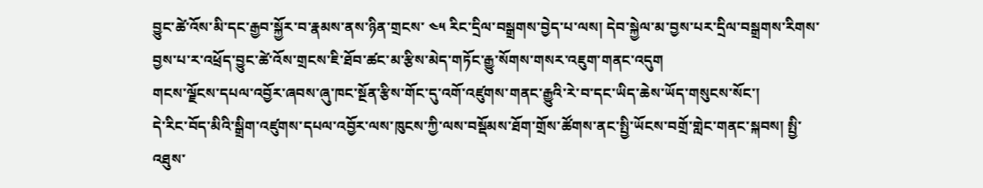བྱུང་ཚེ་འོས་མི་དང་རྒྱབ་སྐྱོར་བ་རྣམས་ནས་ཉིན་གྲངས་ ༤༥ རིང་དྲིལ་བསྒྲགས་བྱེད་པ་ལས། དེབ་སྐྱེལ་མ་བྱས་པར་དྲིལ་བསྒྲགས་རིགས་བྱས་པ་ར་འཕྲོད་བྱུང་ཚེ་འོས་གྲངས་ཇི་ཐོབ་ཚང་མ་རྩིས་མེད་གཏོང་རྒྱུ་སོགས་གསར་འཇུག་གནང་འདུག
གངས་ལྗོངས་དཔལ་འབྱོར་ཞབས་ཞུ་ཁང་སྔོན་རྩིས་གོང་དུ་འགོ་འཛུགས་གནང་རྒྱུའི་རེ་བ་དང་ཡིད་ཆེས་ཡོད་གསུངས་སོང་།
དེ་རིང་བོད་མིའི་སྒྲིག་འཛུགས་དཔལ་འབྱོར་ལས་ཁུངས་ཀྱི་ལས་བསྡོམས་ཐོག་གྲོས་ཚོགས་ནང་སྤྱི་ཡོངས་བགྲོ་གླེང་གནང་སྐབས། སྤྱི་འཐུས་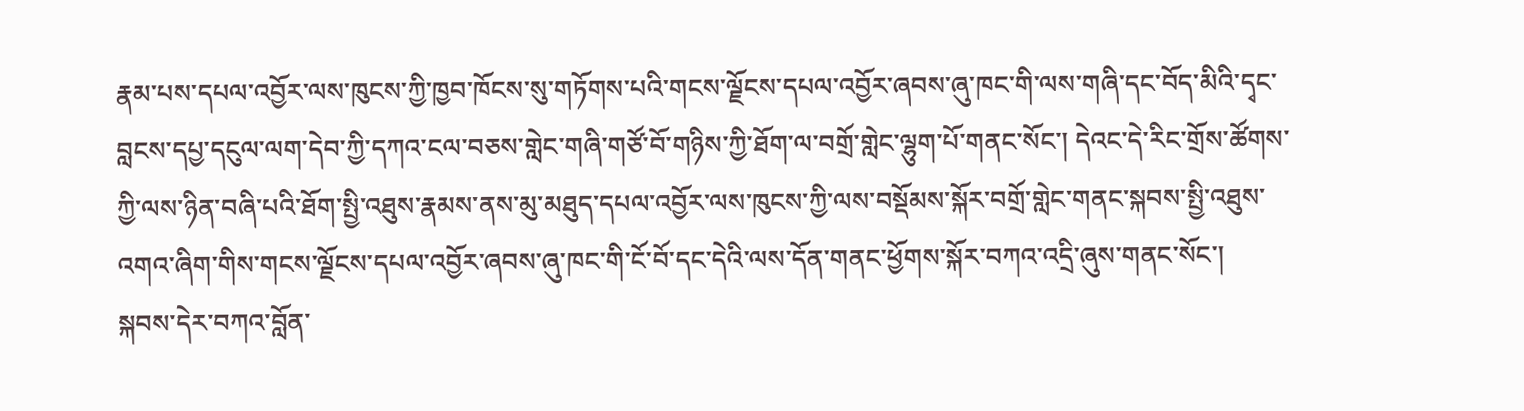རྣམ་པས་དཔལ་འབྱོར་ལས་ཁུངས་ཀྱི་ཁྱབ་ཁོངས་སུ་གཏོགས་པའི་གངས་ལྗོངས་དཔལ་འབྱོར་ཞབས་ཞུ་ཁང་གི་ལས་གཞི་དང་བོད་མིའི་དྭང་བླངས་དཔྱ་དངུལ་ལག་དེབ་ཀྱི་དཀའ་ངལ་བཅས་གླེང་གཞི་གཙོ་བོ་གཉིས་ཀྱི་ཐོག་ལ་བགྲོ་གླེང་ལྷུག་པོ་གནང་སོང་། དེའང་དེ་རིང་གྲོས་ཚོགས་ཀྱི་ལས་ཉིན་བཞི་པའི་ཐོག་སྤྱི་འཐུས་རྣམས་ནས་མུ་མཐུད་དཔལ་འབྱོར་ལས་ཁུངས་ཀྱི་ལས་བསྡོམས་སྐོར་བགྲོ་གླེང་གནང་སྐབས་སྤྱི་འཐུས་འགའ་ཞིག་གིས་གངས་ལྗོངས་དཔལ་འབྱོར་ཞབས་ཞུ་ཁང་གི་ངོ་བོ་དང་དེའི་ལས་དོན་གནང་ཕྱོགས་སྐོར་བཀའ་འདྲི་ཞུས་གནང་སོང་། སྐབས་དེར་བཀའ་བློན་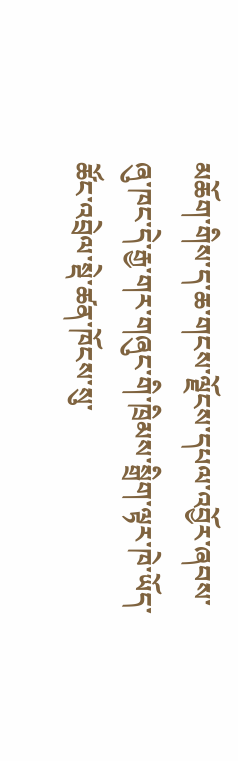མཆོག་གིས་ད་ཆ་གངས་ལྗོངས་དཔལ་འབྱོར་ཞབས་ཞུ་ཁང་དེ་རྒྱ་གར་གཞུང་གི་ཁྲིམས་སྒྲིག་ལྟར་ཁེ་ཡོད་ཚོང་འབྲེལ་སྡེ་ཚན་ཁོངས་སུ་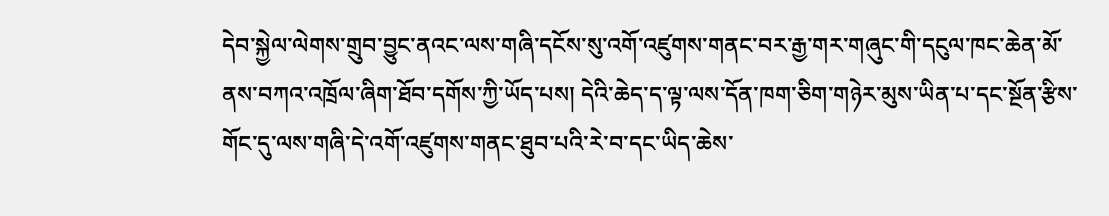དེབ་སྐྱེལ་ལེགས་གྲུབ་བྱུང་ནའང་ལས་གཞི་དངོས་སུ་འགོ་འཛུགས་གནང་བར་རྒྱ་གར་གཞུང་གི་དངུལ་ཁང་ཆེན་མོ་ནས་བཀའ་འཁྲོལ་ཞིག་ཐོབ་དགོས་ཀྱི་ཡོད་པས། དེའི་ཆེད་ད་ལྟ་ལས་དོན་ཁག་ཅིག་གཉེར་མུས་ཡིན་པ་དང་སྔོན་རྩིས་གོང་དུ་ལས་གཞི་དེ་འགོ་འཛུགས་གནང་ཐུབ་པའི་རེ་བ་དང་ཡིད་ཆེས་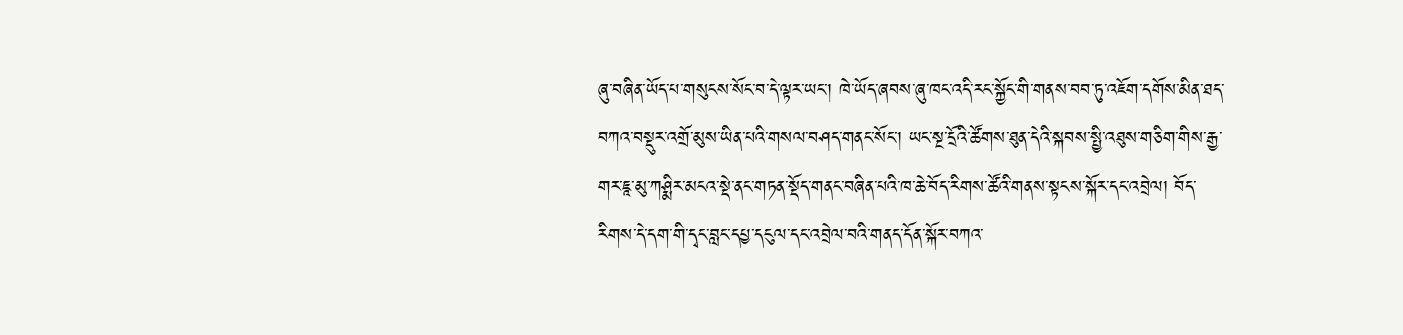ཞུ་བཞིན་ཡོད་པ་གསུངས་སོང་བ་དེ་ལྟར་ཡང་། ཁེ་ཡོད་ཞབས་ཞུ་ཁང་འདི་རང་སྐྱོང་གི་གནས་བབ་ཏུ་འཇོག་དགོས་མིན་ཐད་བཀའ་བསྡུར་འགྲོ་མུས་ཡིན་པའི་གསལ་བཤད་གནང་སོང་། ཡང་སྔ་དྲོའི་ཚོགས་ཐུན་དེའི་སྐབས་སྤྱི་འཐུས་གཅིག་གིས་རྒྱ་གར་ཇཱ་མུ་ཀཤྨིར་མངའ་སྡེ་ནང་གཏན་སྡོད་གནང་བཞིན་པའི་ཁ་ཆེ་བོད་རིགས་ཚོའི་གནས་སྟངས་སྐོར་དང་འབྲེལ། བོད་རིགས་དེ་དག་གི་དྭང་བླང་དཔྱ་དངུལ་དང་འབྲེལ་བའི་གནད་དོན་སྐོར་བཀའ་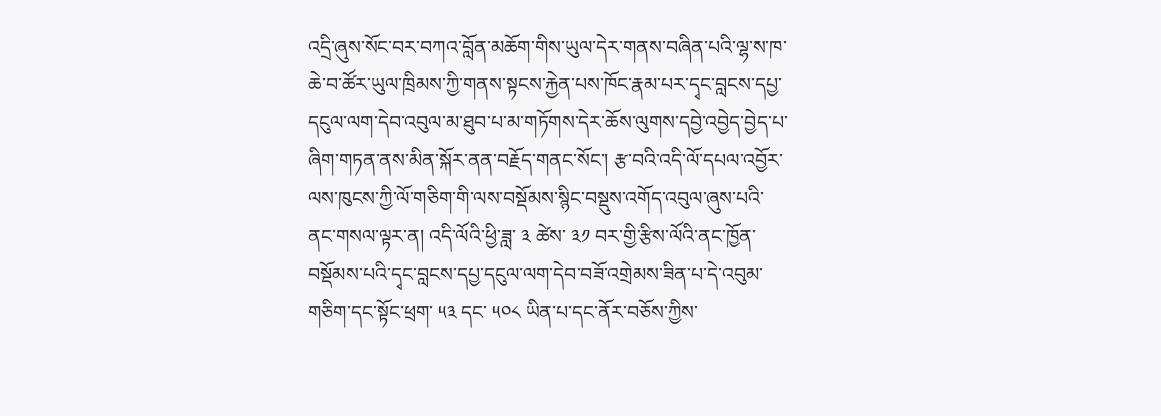འདྲི་ཞུས་སོང་བར་བཀའ་བློན་མཆོག་གིས་ཡུལ་དེར་གནས་བཞིན་པའི་ལྷ་ས་ཁ་ཆེ་བ་ཚོར་ཡུལ་ཁྲིམས་ཀྱི་གནས་སྟངས་རྐྱེན་པས་ཁོང་རྣམ་པར་དྭང་བླངས་དཔྱ་དངུལ་ལག་དེབ་འབུལ་མ་ཐུབ་པ་མ་གཏོགས་དེར་ཆོས་ལུགས་དབྱེ་འབྱེད་བྱེད་པ་ཞིག་གཏན་ནས་མིན་སྐོར་ནན་བརྗོད་གནང་སོང་། རྩ་བའི་འདི་ལོ་དཔལ་འབྱོར་ལས་ཁུངས་ཀྱི་ལོ་གཅིག་གི་ལས་བསྡོམས་སྙིང་བསྡུས་འགོད་འབུལ་ཞུས་པའི་ནང་གསལ་ལྟར་ན། འདི་ལོའི་ཕྱི་ཟླ་ ༣ ཚེས་ ༣༡ བར་གྱི་རྩིས་ལོའི་ནང་ཁྱོན་བསྡོམས་པའི་དྭང་བླངས་དཔྱ་དངུལ་ལག་དེབ་བཟོ་འགྲེམས་ཟིན་པ་དེ་འབུམ་གཅིག་དང་སྟོང་ཕྲག་ ༥༣ དང་ ༥༠༨ ཡིན་པ་དང་ནོར་བཅོས་ཀྱིས་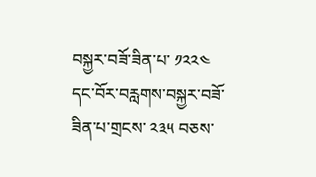བསྐྱར་བཟོ་ཟིན་པ་ ༡༢༢༤ དང་བོར་བརླགས་བསྐྱར་བཟོ་ཟིན་པ་གྲངས་ ༢༣༥ བཅས་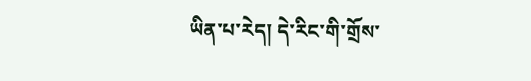ཡིན་པ་རེད། དེ་རིང་གི་གྲོས་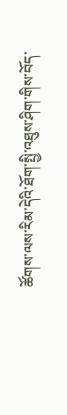ཚོགས་ལས་རིམ་དེའི་ཐོག་སྤྱི་འཐུས་ཤིག་གིས་བོད་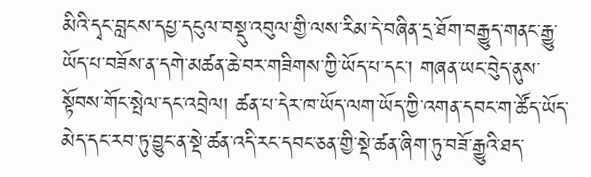མིའི་དྭང་བླངས་དཔྱ་དངུལ་བསྡུ་འབུལ་གྱི་ལས་རིམ་དེ་བཞིན་དྲ་ཐོག་བརྒྱུད་གནང་རྒྱུ་ཡོད་པ་བཟོས་ན་དགེ་མཚན་ཆེ་བར་གཟིགས་ཀྱི་ཡོད་པ་དང་། གཞན་ཡང་བེུད་ནུས་སྟོབས་གོང་སྤེལ་དང་འབྲེལ། ཚན་པ་དེར་ཁ་ཡོད་ལག་ཡོད་ཀྱི་འགན་དབང་ག་ཚོད་ཡོད་མེད་དང་རབ་ཏུ་བྱུང་ན་སྡེ་ཚན་འདི་རང་དབང་ཅན་གྱི་སྡེ་ཚན་ཞིག་ཏུ་བཟོ་རྒྱུའི་ཐད་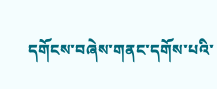དགོངས་བཞེས་གནང་དགོས་པའི་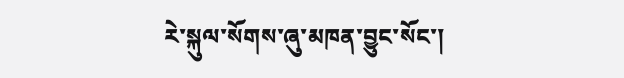རེ་སྐུལ་སོགས་ཞུ་མཁན་བྱུང་སོང་།